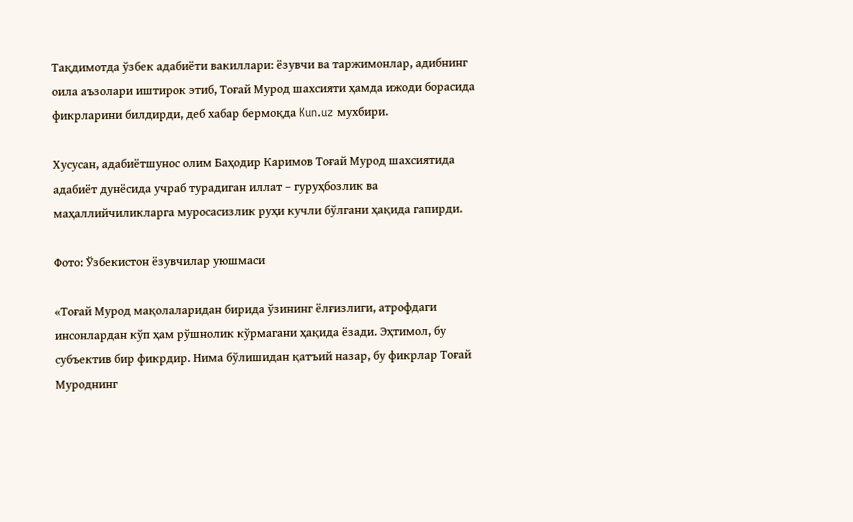Тақдимотда ўзбек адабиёти вакиллари: ёзувчи ва таржимонлар, адибнинг оила аъзолари иштирок этиб, Тоғай Мурод шахсияти ҳамда ижоди борасида фикрларини билдирди, деб хабар бермоқда Kun.uz мухбири.

Хусусан, адабиётшунос олим Баҳодир Каримов Тоғай Мурод шахсиятида адабиёт дунёсида учраб турадиган иллат – гуруҳбозлик ва маҳаллийчиликларга муросасизлик руҳи кучли бўлгани ҳақида гапирди.

Фото: Ўзбекистон ёзувчилар уюшмаси

«Тоғай Мурод мақолаларидан бирида ўзининг ёлғизлиги, атрофдаги инсонлардан кўп ҳам рўшнолик кўрмагани ҳақида ёзади. Эҳтимол, бу субъектив бир фикрдир. Нима бўлишидан қатъий назар, бу фикрлар Тоғай Муроднинг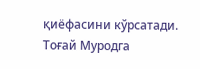қиёфасини кўрсатади. Тоғай Муродга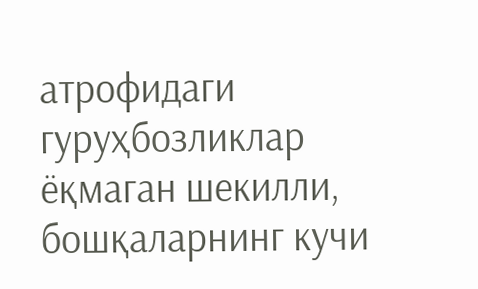атрофидаги гуруҳбозликлар ёқмаган шекилли, бошқаларнинг кучи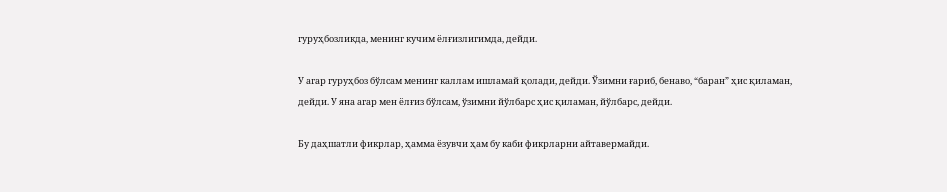гуруҳбозликда, менинг кучим ёлғизлигимда, дейди.

У агар гуруҳбоз бўлсам менинг каллам ишламай қолади, дейди. Ўзимни ғариб, бенаво, “баран” ҳис қиламан, дейди. У яна агар мен ёлғиз бўлсам, ўзимни йўлбарс ҳис қиламан, йўлбарс, дейди.

Бу даҳшатли фикрлар, ҳамма ёзувчи ҳам бу каби фикрларни айтавермайди.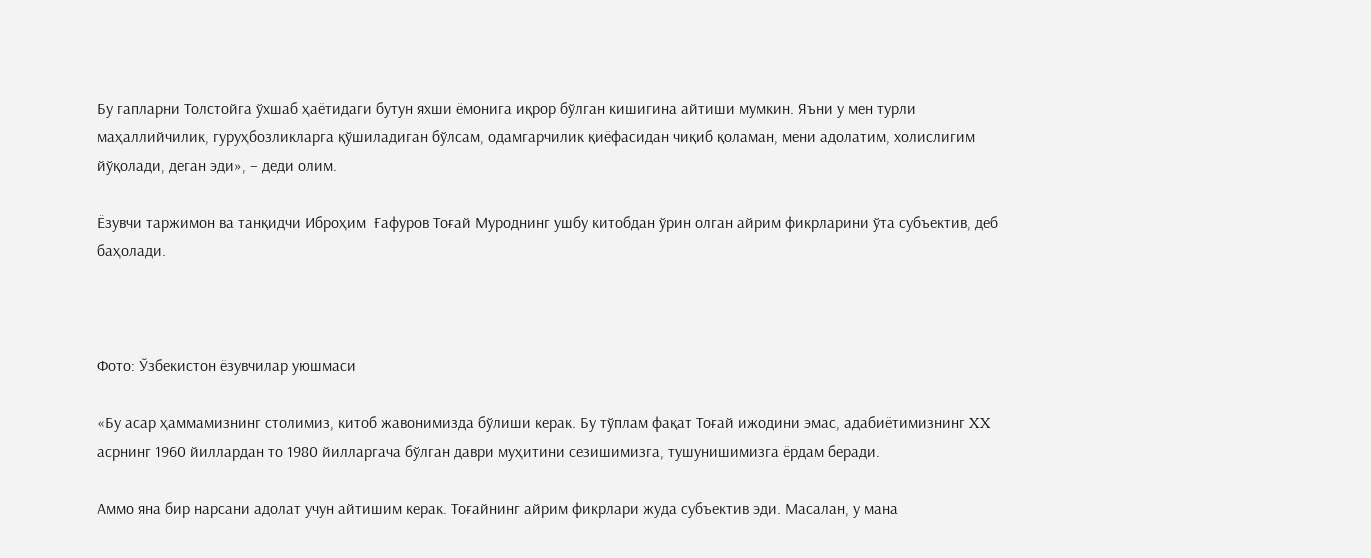Бу гапларни Толстойга ўхшаб ҳаётидаги бутун яхши ёмонига иқрор бўлган кишигина айтиши мумкин. Яъни у мен турли маҳаллийчилик, гуруҳбозликларга қўшиладиган бўлсам, одамгарчилик қиёфасидан чиқиб қоламан, мени адолатим, холислигим йўқолади, деган эди», – деди олим.

Ёзувчи таржимон ва танқидчи Иброҳим  Ғафуров Тоғай Муроднинг ушбу китобдан ўрин олган айрим фикрларини ўта субъектив, деб баҳолади.



Фото: Ўзбекистон ёзувчилар уюшмаси

«Бу асар ҳаммамизнинг столимиз, китоб жавонимизда бўлиши керак. Бу тўплам фақат Тоғай ижодини эмас, адабиётимизнинг XX асрнинг 1960 йиллардан то 1980 йилларгача бўлган даври муҳитини сезишимизга, тушунишимизга ёрдам беради.

Аммо яна бир нарсани адолат учун айтишим керак. Тоғайнинг айрим фикрлари жуда субъектив эди. Масалан, у мана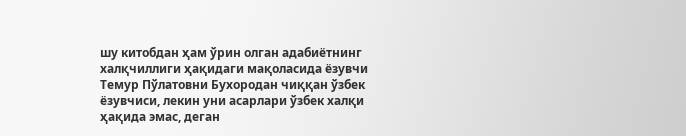шу китобдан ҳам ўрин олган адабиётнинг халқчиллиги ҳақидаги мақоласида ёзувчи Темур Пўлатовни Бухородан чиққан ўзбек ёзувчиси, лекин уни асарлари ўзбек халқи ҳақида эмас, деган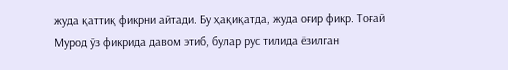жуда қаттиқ фикрни айтади. Бу ҳақиқатда, жуда оғир фикр. Тоғай Мурод ўз фикрида давом этиб, булар рус тилида ёзилган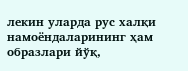лекин уларда рус халқи намоёндаларининг ҳам образлари йўқ,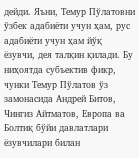дейди. Яъни, Темур Пўлатовни ўзбек адабиёти учун ҳам, рус адабиёти учун ҳам йўқ ёзувчи, дея талқин қилади. Бу ниҳоятда субъектив фикр, чунки Темур Пўлатов ўз замонасида Андрей Битов, Чингиз Айтматов, Европа ва Болтиқ бўйи давлатлари ёзувчилари билан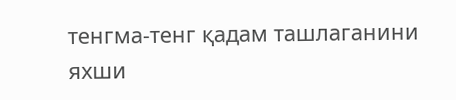тенгма-тенг қадам ташлаганини яхши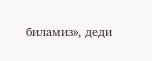биламиз», деди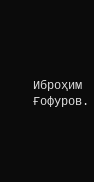Иброҳим Ғофуров.